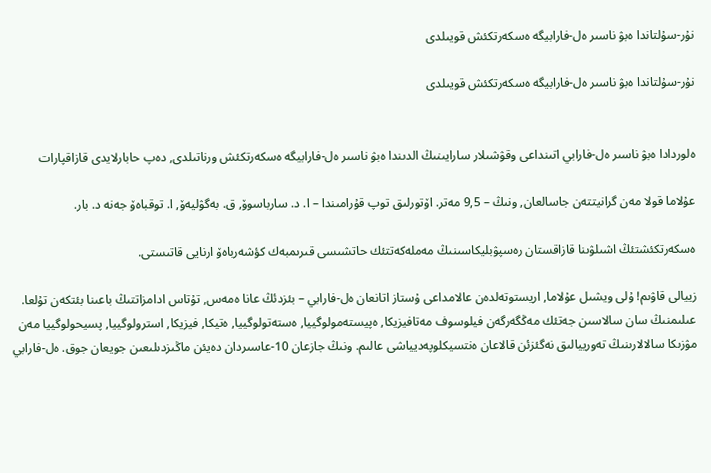نۇر-سۇلتاندا ەبۋ ناسىر ەل-فارابيگە ەسكەرتكئش قويىلدى

نۇر-سۇلتاندا ەبۋ ناسىر ەل-فارابيگە ەسكەرتكئش قويىلدى


ەلوردادا ەبۋ ناسىر ەل-فارابي اتىنداعى وقۋشىلار سارايىنىڭ الدىندا ەبۋ ناسىر ەل-فارابيگە ەسكەرتكئش ورناتىلدى, دەپ حابارلايدى قازاقپارات

عۇلاما قولا مەن گرانيتتەن جاسالعان, ونىڭ – 9,5 مەتر. اۆتورلىق توپ قۇرامىندا – ا. د. سارباسوۆ, ق. بەگۋليەۆ, ا. توقباەۆ جەنە د. بار.

ەسكەرتكئشتئڭ اشىلۋىنا قازاقستان رەسپۋبليكاسىنىڭ مەملەكەتتئك حاتشىسى قىرىمبەك كؤشەرباەۆ ارنايى قاتىستى.

زييالى قاۋىم! ۇلى ويشىل عۇلاما, اريستوتەلدەن عالامداعى ۇستاز اتانعان ەل-فارابي – بئزدئڭ عانا ەمەس, تۇتاس ادامزاتتىڭ باعىنا بئتكەن تۇلعا. عىلىمنىڭ سان سالاسىن جەتئك مەڭگەرگەن فيلوسوف مەتافيزيكا, ەپيستەمولوگييا, ەستەتولوگييا, ەتيكا, فيزيكا, استرولوگييا, پسيحولوگييا مەن مۋزىكا سالالارىنىڭ تەورييالىق نەگئزئن قالاعان ەنتسيكلوپەديياشى عالىم. ونىڭ جازعان 10-عاسىردان دەيئن ماڭىزدىلىعىن جويعان جوق. ەل-فارابي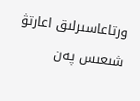ورتاعاسىرلىق اعارتۋ شىعىس پەن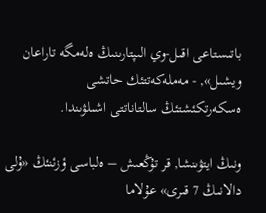باتىستاعى اقىل-وي الىپتارىنىڭ ەلەمگە تاراعان ويشىل», - مەملەكەتتئك حاتشى ەسكەرتكئشتئڭ سالتاناتتى اشىلۋىندا.

ونىڭ ايتۋىنشا, قر تۇڭعىش – ەلباسى ؤزئنئڭ «ۇلى دالانىڭ 7 قىرى» عۇلاما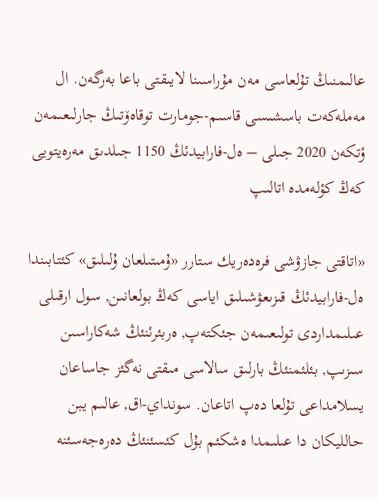عالىمنىڭ تۇلعاسى مەن مۇراسىنا لايىقتى باعا بەرگەن. ال مەملەكەت باسشىسى قاسىم-جومارت توقاەۆتىڭ جارلىعىمەن ؤتكەن 2020 جىلى – ەل-فارابيدئڭ 1150 جىلدىق مەرەيتويى كەڭ كؤلەمدە اتالىپ

«اتاقتى جازۋشى فرەدەريك ستارر «ۇمىتىلعان ۇلىلىق» كئتابىندا ەل-فارابيدئڭ قىزىعۋشىلىق اياسى كەڭ بولعانىن, سول ارقىلى عىلىمداردى تولىعىمەن جئكتەپ, ەربئرئنئڭ شەكاراسىن سىزىپ, بئلئمنئڭ بارلىق سالاسى مىقتى نەگئز جاساعان يسلامداعى تۇلعا دەپ اتاعان. سونداي-اق, عالىم يبن حالليكان دا عىلىمدا ەشكئم بۇل كئسئنئڭ دەرەجەسئنە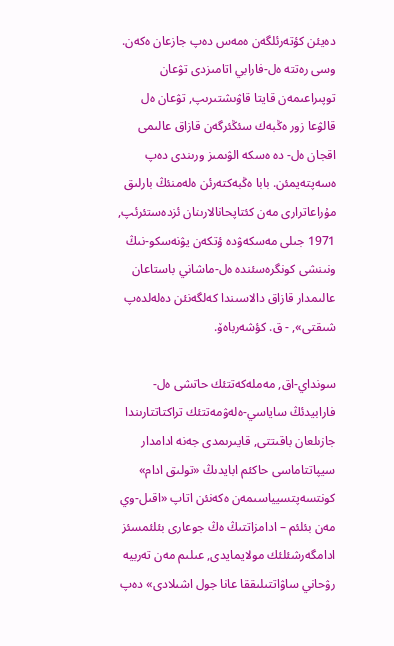دەيئن كؤتەرئلگەن ەمەس دەپ جازعان ەكەن. وسى رەتتە ەل-فارابي اتامىزدى تۋعان توپىراعىمەن قايتا قاۋىشتىرىپ, تۋعان ەل قالۋعا زور ەڭبەك سئڭئرگەن قازاق عالىمى اقجان ەل- دە ەسكە الۋىمىز ورىندى دەپ ەسەپتەيمئن. بابا ەڭبەكتەرئن ەلەمنئڭ بارلىق مۇراعاترارى مەن كئتاپحانالارىنان ئزدەستئرئپ, 1971 جىلى مەسكەۋدە ؤتكەن يۋنەسكو-نىڭ ونىنشى كونگرەسئندە ەل-ماشاني باستاعان عالىمدار قازاق دالاسىندا كەلگەنئن دەلەلدەپ شىقتى», - ق. كؤشەرباەۆ.

سونداي-اق, مەملەكەتتئك حاتشى ەل-فارابيدئڭ ساياسي-ەلەۋمەتتئك تراكتاتتارىندا جازىلعان باقىتتى, قايىرىمدى جەنە ادامدار سيپاتتاماسى حاكئم ابايدىڭ «تولىق ادام» كونتسەپتسيياسىمەن ەكەنئن اتاپ «اقىل-وي مەن بئلئم – ادامزاتتىڭ ەڭ جوعارى بئلئمسئز ادامگەرشئلئك مولايمايدى, عىلىم مەن تەربيە رۋحاني ساۋاتتىلىققا عانا جول اشىلادى» دەپ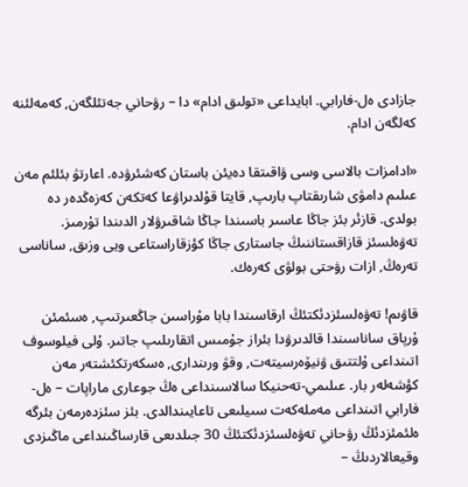جازادى ەل-فارابي. ابايداعى «تولىق ادام» دا – رۋحاني جەتئلگەن, كەمەلئنە كەلگەن ادام.

«ادامزات بالاسى وسى ۋاقىتقا دەيئن باستان كەشئرۋدە. اعارتۋ بئلئم مەن عىلىم دامۋى شارىقتاپ بارىپ, قايتا قۇلدىراۋعا كەتكەن كەزەڭدەر دە بولدى. قازئر بئز جاڭا عاسىر باسىندا جاڭا شاقىرۋلار الدىندا تۇرمىز. تەۋەلسئز قازاقستاننىڭ جاستارى جاڭا كؤزقاراستاعى ويى وزىق, ساناسى تەرەڭ, ازات رۋحتى بولۋى كەرەك.

قاۋىم! تەۋەلسئزدئكتئڭ ارقاسىندا بابا مۇراسىن جاڭعىرتىپ, ەسئمئن ۇرپاق ساناسىندا قالدىرۋدا بئراز جۇمىس اتقارىلىپ جاتىر. ۇلى فيلوسوف اتىنداعى ۇلتتىق ۋنيۆەرسيتەت, وقۋ ورىندارى, ەسكەرتكئشتەر مەن كؤشەلەر بار. عىلىمي-تەحنيكا سالاسىنداعى ەڭ جوعارى ماراپات – ەل-فارابي اتىنداعى مەملەكەت سىيلىعى تاعايىندالدى. بئز سئزدەرمەن بئرگە ەلئمئزدئڭ رۋحاني تەۋەلسئزدئكتئڭ 30 جىلدىعى قارساڭىنداعى ماڭىزدى وقيعالاردىڭ –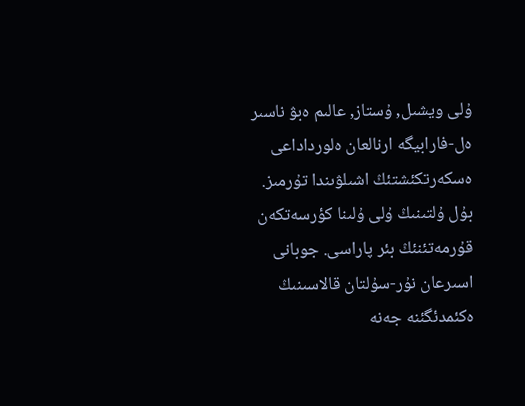ۇلى ويشىل, ۇستاز, عالىم ەبۋ ناسىر ەل-فارابيگە ارنالعان ەلورداداعى ەسكەرتكئشتئڭ اشىلۋىندا تۇرمىز. بۇل ۇلتىنىڭ ۇلى ۇلىنا كؤرسەتكەن قۇرمەتئنئڭ بئر پاراسى. جوبانى اسىرعان نۇر-سۇلتان قالاسىنىڭ ەكئمدئگئنە جەنە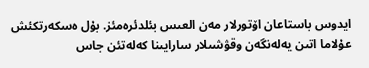ايدوس باستاعان اۆتورلار مەن العىس بئلدئرەمئز. بۇل ەسكەرتكئش عۇلاما اتىن يەلەنگەن وقۋشىلار سارايىنا كەلەتئن جاس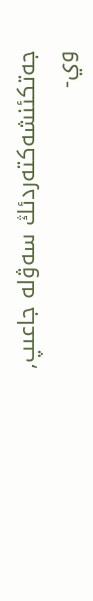جەتكئنشەكتەردئڭ سەۋلە جاعىپ, وي-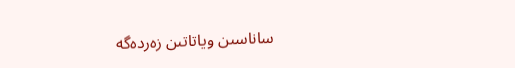ساناسىن وياتاتىن زەردەگە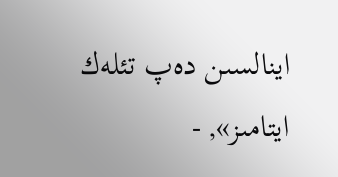اينالسىن دەپ تئلەك ايتامىز», -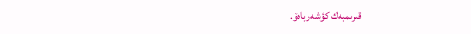قىرىمبەك كؤشەرباەۆ.